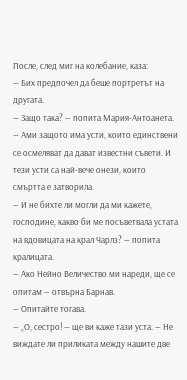После, след миг на колебание, каза:
— Бих предпочел да беше портретът на другата.
— Защо така? — попита Мария-Антоанета.
— Ами защото има усти, които единствени се осмеляват да дават известни съвети. И тези усти са най-вече онези, които смъртта е затворила.
— И не бихте ли могли да ми кажете, господине, какво би ме посъветвала устата на вдовицата на крал Чарлз? — попита кралицата.
— Ако Нейно Величество ми нареди, ще се опитам — отвърна Барнав.
— Опитайте тогава.
— „О, сестро! — ще ви каже тази уста. — Не виждате ли приликата между нашите две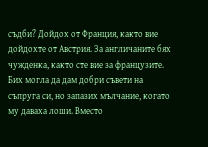съдби? Дойдох от Франция, както вие дойдохте от Австрия. За англичаните бях чужденка, както сте вие за французите. Бих могла да дам добри съвети на съпруга си, но запазих мълчание, когато му даваха лоши. Вместо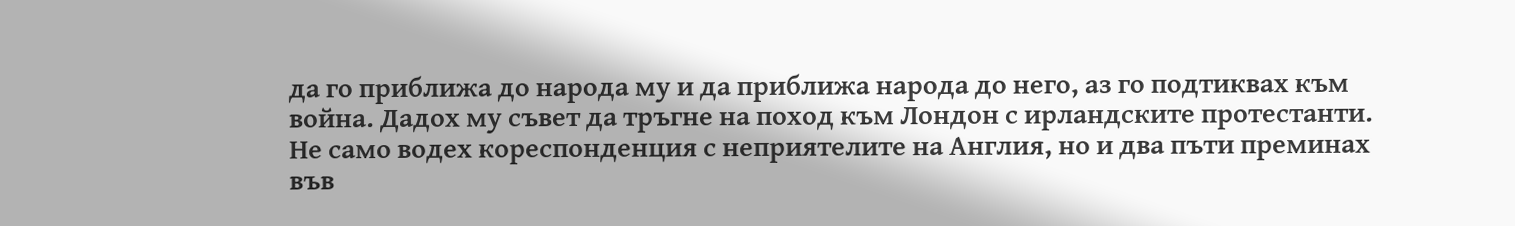да го приближа до народа му и да приближа народа до него, аз го подтиквах към война. Дадох му съвет да тръгне на поход към Лондон с ирландските протестанти. Не само водех кореспонденция с неприятелите на Англия, но и два пъти преминах във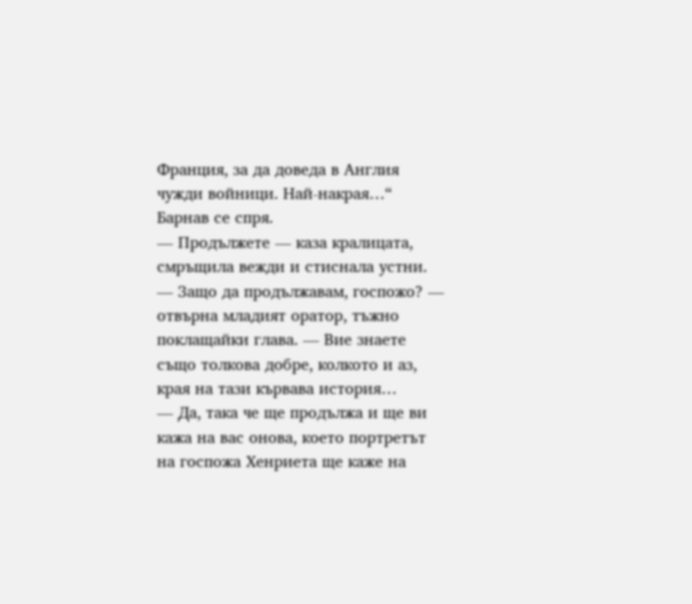Франция, за да доведа в Англия чужди войници. Най-накрая…“
Барнав се спря.
— Продължете — каза кралицата, смръщила вежди и стиснала устни.
— Защо да продължавам, госпожо? — отвърна младият оратор, тъжно поклащайки глава. — Вие знаете също толкова добре, колкото и аз, края на тази кървава история…
— Да, така че ще продължа и ще ви кажа на вас онова, което портретът на госпожа Хенриета ще каже на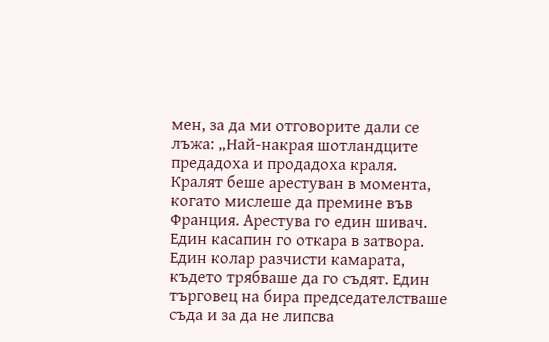мен, за да ми отговорите дали се лъжа: „Най-накрая шотландците предадоха и продадоха краля. Кралят беше арестуван в момента, когато мислеше да премине във Франция. Арестува го един шивач. Един касапин го откара в затвора. Един колар разчисти камарата, където трябваше да го съдят. Един търговец на бира председателстваше съда и за да не липсва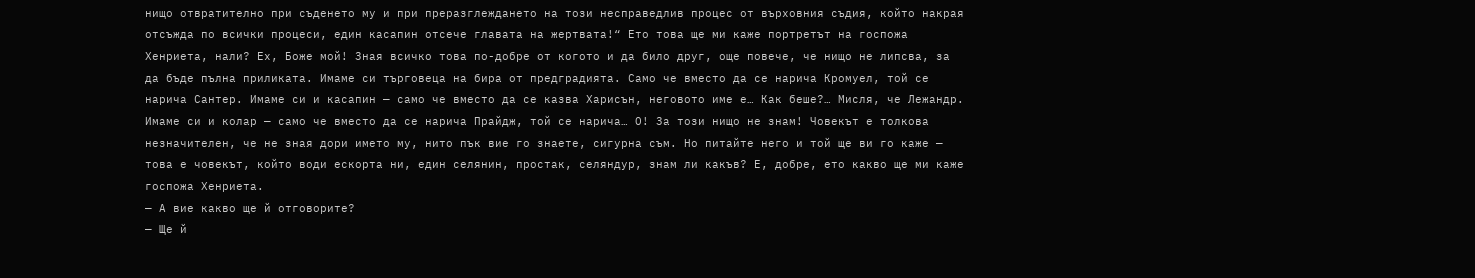нищо отвратително при съденето му и при преразглеждането на този несправедлив процес от върховния съдия, който накрая отсъжда по всички процеси, един касапин отсече главата на жертвата!“ Ето това ще ми каже портретът на госпожа Хенриета, нали? Ех, Боже мой! Зная всичко това по-добре от когото и да било друг, още повече, че нищо не липсва, за да бъде пълна приликата. Имаме си търговеца на бира от предградията. Само че вместо да се нарича Кромуел, той се нарича Сантер. Имаме си и касапин — само че вместо да се казва Харисън, неговото име е… Как беше?… Мисля, че Лежандр. Имаме си и колар — само че вместо да се нарича Прайдж, той се нарича… О! За този нищо не знам! Човекът е толкова незначителен, че не зная дори името му, нито пък вие го знаете, сигурна съм. Но питайте него и той ще ви го каже — това е човекът, който води ескорта ни, един селянин, простак, селяндур, знам ли какъв? Е, добре, ето какво ще ми каже госпожа Хенриета.
— А вие какво ще й отговорите?
— Ще й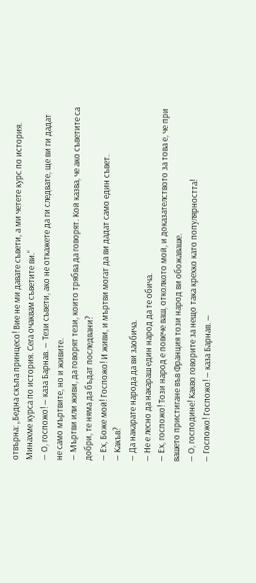отвърна: „Бедна скъпа принцесо! Вие не ми давате съвети, а ми четете курс по история. Минахме курса по история. Сега очаквам съветите ви.“
— О, госпожо! — каза Барнав. — Тези съвети, ако не откажете да ги следвате, ще ви ги дадат не само мъртвите, но и живите.
— Мъртви или живи, да говорят тези, които трябва да говорят. Кой казва, че ако съветите са добри, те няма да бъдат последвани?
— Ех, Боже мой! Госпожо! И живи, и мъртви могат да ви дадат само един съвет.
— Какъв?
— Да накарате народа да ви заобича.
— Не е лесно да накараш един народ да те обича.
— Ех, госпожо! Този народ е повече ваш, отколкото мой, и доказателството за това е, че при вашето пристигане във Франция този народ ви обожаваше.
— О, господине! Какво говорите за нещо така крехко като популярността!
— Госпожо! Госпожо! — каза Барнав. —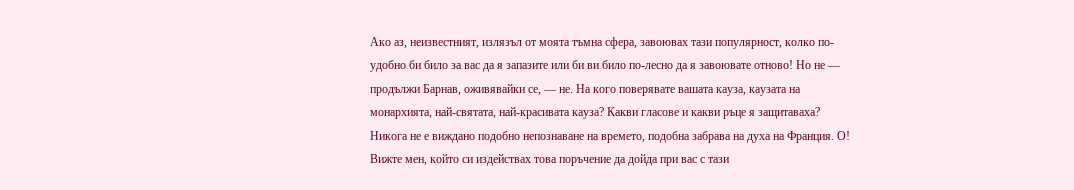Ако аз, неизвестният, излязъл от моята тъмна сфера, завоювах тази популярност, колко по-удобно би било за вас да я запазите или би ви било по-лесно да я завоювате отново! Но не — продължи Барнав, оживявайки се, — не. На кого поверявате вашата кауза, каузата на монархията, най-святата, най-красивата кауза? Какви гласове и какви ръце я защитаваха? Никога не е виждано подобно непознаване на времето, подобна забрава на духа на Франция. О! Вижте мен, който си издействах това поръчение да дойда при вас с тази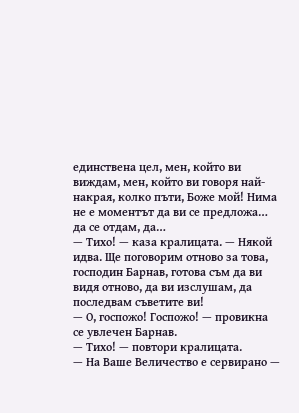единствена цел, мен, който ви виждам, мен, който ви говоря най-накрая, колко пъти, Боже мой! Нима не е моментът да ви се предложа… да се отдам, да…
— Тихо! — каза кралицата. — Някой идва. Ще поговорим отново за това, господин Барнав, готова съм да ви видя отново, да ви изслушам, да последвам съветите ви!
— О, госпожо! Госпожо! — провикна се увлечен Барнав.
— Тихо! — повтори кралицата.
— На Ваше Величество е сервирано —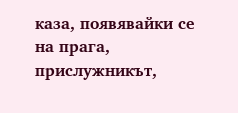каза, появявайки се на прага, прислужникът,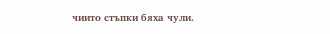чиито стъпки бяха чули.